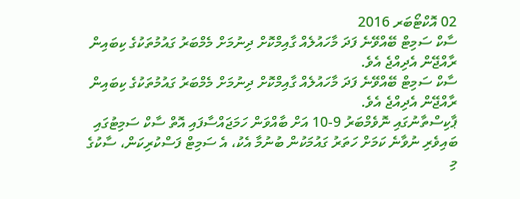02 އޮކްޓޯބަރ 2016
ސާކް ސަމިޓް ބޭއްވޭނެ ފަދަ މާހައުލެއް ގާއިމްކޮށް ދިނުމަށް މެމްބަރު ގައުމުތަކުގެ ކިބައިން ރާއްޖޭން އެދިއްޖެ އެވެ.
ސާކް ސަމިޓް ބޭއްވޭނެ ފަދަ މާހައުލެއް ގާއިމްކޮށް ދިނުމަށް މެމްބަރު ގައުމުތަކުގެ ކިބައިން ރާއްޖޭން އެދިއްޖެ އެވެ.
ޕާކިސްތާނުގައި ނޮވެމްބަރު 9-10 އަށް ބާއްވަން ހަމަޖައްސާފައި އޮތް ސާކް ސަމިޓުގައި ބައިވެރި ނުވާނެ ކަމަށް ހަތަރު ގައުމަކުން ބުނުމާ އެކު، އެ ސަމިޓް ފަސްކުރިކަން، ސާކުގެ މި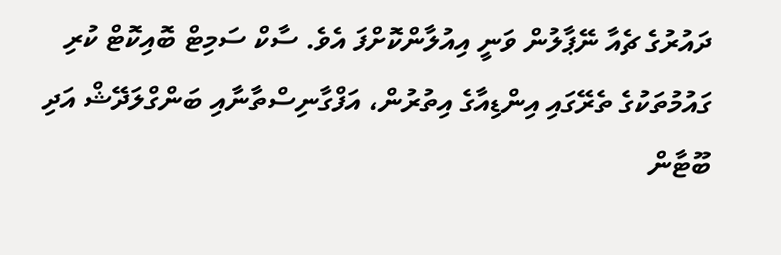ދައުރުގެ ޗެއާ ނޭޕާލުން ވަނީ އިއުލާންކޮށްފަ އެވެ. ސާކް ސަމިޓް ބޮއިކޮޓް ކުރި ގައުމުތަކުގެ ތެރޭގައި އިންޑިއާގެ އިތުރުން، އަފްގާނިސްތާނާއި ބަންގްލަދޭޝް އަދި ބޫޓާން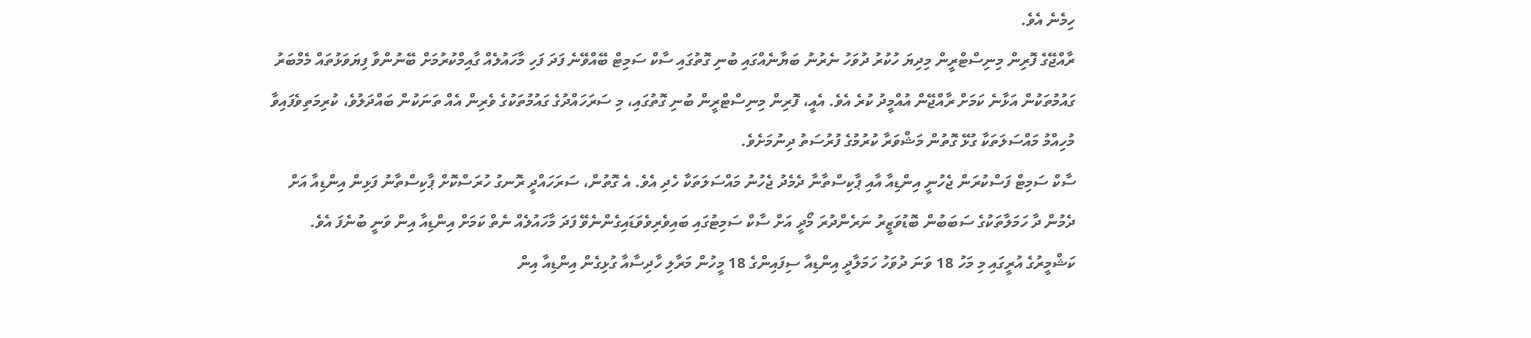ހިމެނެ އެވެ.
ރާއްޖޭގެ ފޮރިން މިނިސްޓްރީން މިދިޔަ ހުކުރު ދުވަހު ނެރުނު ބަޔާނެއްގައި ބުނި ގޮތުގައި ސާކް ސަމިޓް ބޭއްވޭނެ ފަދަ ފަހި މާހައުލެއް ގާއިމްކުރުމަށް ބޭނުންވާ ފިޔަވަޅުތައް މެމްބަރު ގައުމުތަކުން އަޅާނެ ކަމަށް ރާއްޖޭން އުއްމީދު ކުރެ އެވެ. އެއީ، ފޮރިން މިނިސްޓްރީން ބުނި ގޮތުގައި، މި ސަރަހައްދުގެ ގައުމުތަކުގެ ވެރިން އެއް ތަނަކުން ބައްދަލުވެ، ކުރިމަތިވެފައިވާ މުހިއްމު މައްސަލަތަކާ ގުޅޭ ގޮތުން މަޝްވަރާ ކުރުމުގެ ފުރުސަތު ދިނުމަށެވެ.
ސާކް ސަމިޓް ފަސްކުރަން ޖެހުނީ އިންޑިއާ އާއި ޕާކިސްތާނާ ދެމެދު ޖެހުނު މައްސަލަތަކާ ހެދި އެވެ. އެ ގޮތުން، ސަރަހައްދީ ރޮނގު ހުރަސްކޮށް ޕާކިސްތާނު ފަޅިން އިންޑިއާ އަށް ދެމުން ދާ ހަމަލާތަކުގެ ސަބަބުން ބޮޑުވަޒީރު ނަރެންދުރަ މޯދީ އަށް ސާކް ސަމިޓުގައި ބައިވެރިވެވަޑައިގެންނެވޭ ފަދަ މާހައުލެއް ނެތް ކަމަށް އިންޑިއާ އިން ވަނީ ބުނެފަ އެވެ.
ކަޝްމީރުގެ އުރީގައި މި މަހު 18 ވަނަ ދުވަހު ހަމަލާދީ އިންޑިއާ ސިފައިންގެ 18 މީހުން މަރާލި ހާދިސާއާ ގުޅިގެން އިންޑިއާ އިން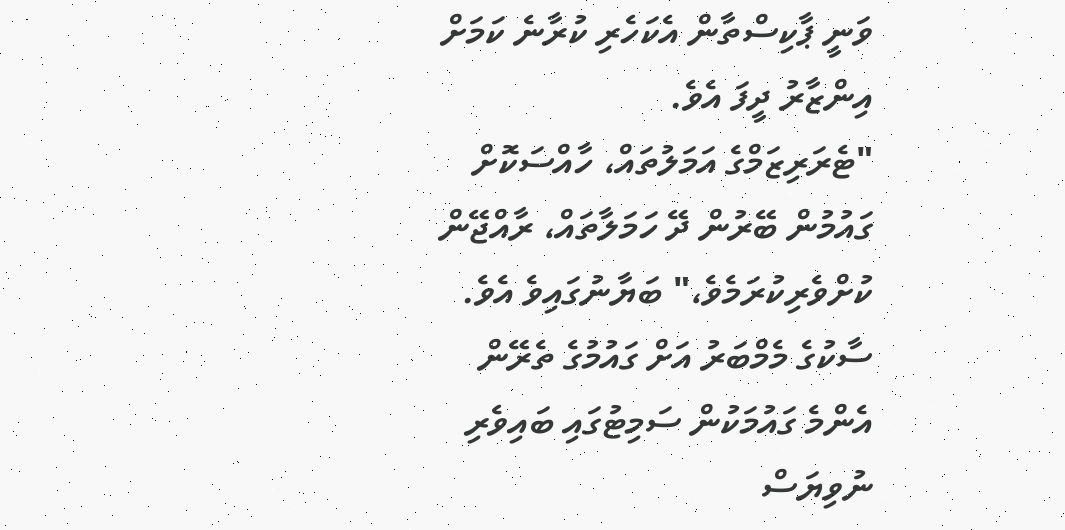ވަނީ ޕާކިސްތާން އެކަހެރި ކުރާނެ ކަމަށް އިންޒާރު ދީފަ އެވެ.
"ޓެރަރިޒަމްގެ އަމަލުތައް، ހާއްސަކޮށް ގައުމުން ބޭރުން ދޭ ހަމަލާތައް، ރާއްޖޭން ކުށްވެރިކުރަމެވެ،" ބަޔާނުގައިވެ އެވެ.
ސާކުގެ މެމްބަރު އަށް ގައުމުގެ ތެރޭން އެންމެ ގައުމަކުން ސަމިޓުގައި ބައިވެރި ނުވިޔަސް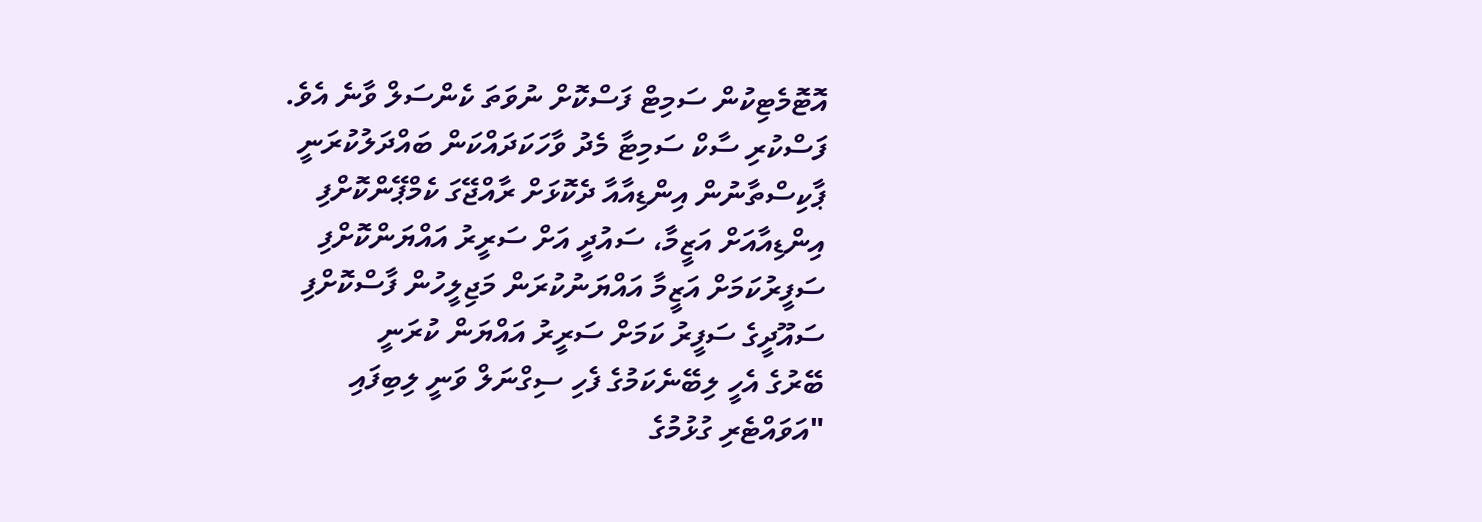އޮޓޮމެޓިކުން ސަމިޓް ފަސްކޮށް ނުވަތަ ކެންސަލް ވާނެ އެވެ.
ފަސްކުރި ސާކް ސަމިޓާ މެދު ވާހަކަދައްކަން ބައްދަލުކުރަނީ
ޕާކިސްތާނުން އިންޑިއާއާ ދެކޮޅަށް ރާއްޖޭގަ ކެމްޕޭންކޮށްފި
އިންޑިއާއަށް އަޒީމާ، ސައުދީ އަށް ސަރީރު އައްޔަންކޮށްފި
ސަފީރުކަމަށް އަޒީމާ އައްޔަނުކުރަން މަޖިލީހުން ފާސްކޮށްފި
ސައޫދީގެ ސަފީރު ކަމަށް ސަރީރު އައްޔަން ކުރަނީ
ބޭރުގެ އެހީ ލިބޭނެކަމުގެ ފެހި ސިގްނަލް ވަނީ ލިބިފައި
"އަވައްޓެރި ގުޅުމުގެ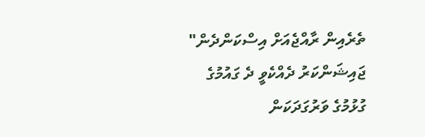ތެރެއިން ރާއްޖެއަށް އިސްކަންދެން"
ޖައިޝަންކަރު ދެއްކެވީ ދެ ގައުމުގެ ގުޅުމުގެ ވަރުގަދަކަން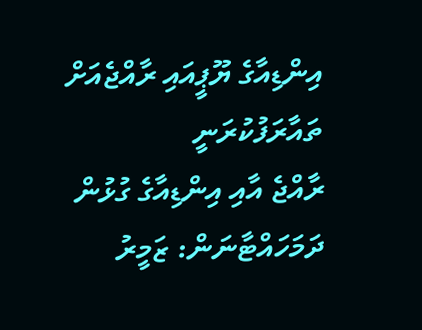އިންޑިއާގެ ޔޫޕީއައި ރާއްޖެއަށް ތައާރަފުކުރަނީ
ރާއްޖެ އާއި އިންޑިއާގެ ގުޅުން ދަމަހައްޓާނަން: ޒަމީރު